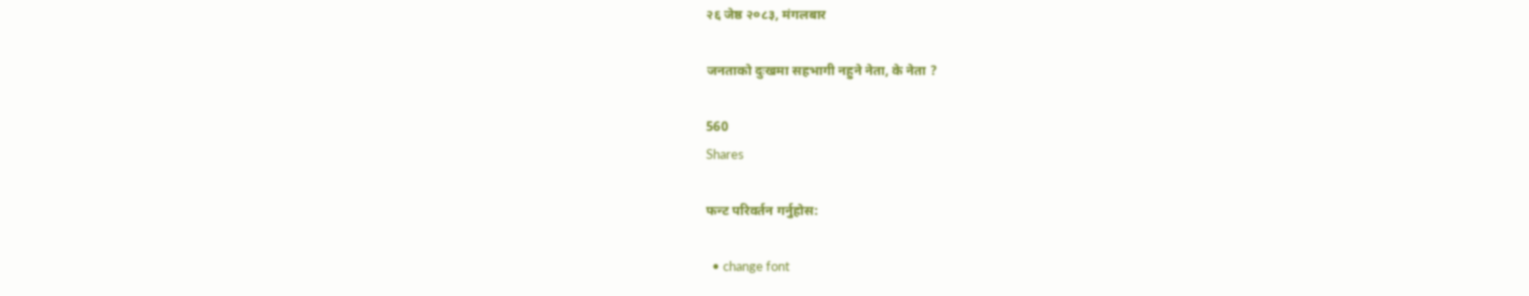२६ जेष्ठ २०८३, मंगलबार

जनताको दुःखमा सहभागी नहुने नेता, के नेता ?

560
Shares

फन्ट परिवर्तन गर्नुहोस:

  • change font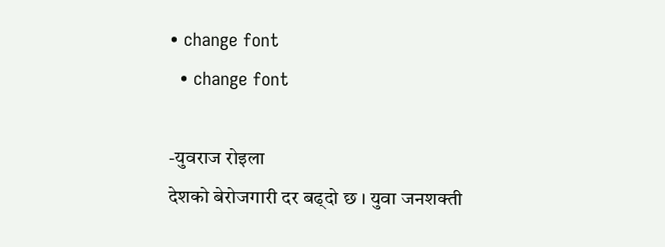• change font
  • change font

-युवराज रोइला
देशको बेरोजगारी दर बढ्दो छ । युवा जनशक्ती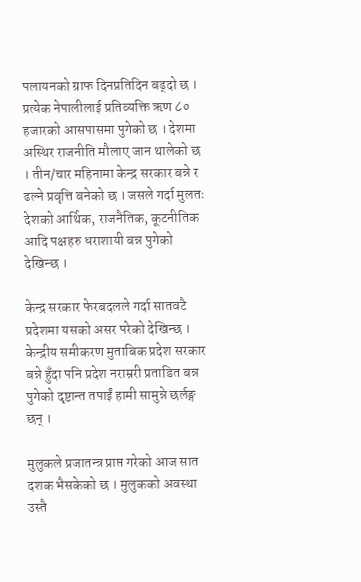पलायनको ग्राफ दिनप्रतिदिन बढ्दो छ । प्रत्येक नेपालीलाई प्रतिव्यक्ति ऋण ८० हजारको आसपासमा पुगेको छ । देशमा अस्थिर राजनीति मौलाए जान थालेको छ । तीन/चार महिनामा केन्द्र सरकार बन्ने र ढल्ने प्रवृत्ति बनेको छ । जसले गर्दा मुलतः देशको आर्थिक, राजनैतिक, कूटनीतिक आदि पक्षहरु धराशायी बन्न पुगेको देखिन्छ ।

केन्द्र सरकार फेरबदलले गर्दा सातवटै प्रदेशमा यसको असर परेको देखिन्छ । केन्द्रीय समीकरण मुताबिक प्रदेश सरकार बन्ने हुँदा पनि प्रदेश नराम्ररी प्रताडित बन्न पुगेको दृष्टान्त तपाईं हामी सामुन्ने छर्लङ्ग छन् ।

मुलुकले प्रजातन्त्र प्राप्त गरेको आज सात दशक भैसकेको छ । मुलुकको अवस्था उस्तै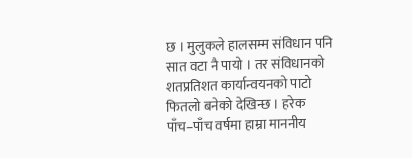छ । मुलुकले हालसम्म संविधान पनि सात वटा नै पायो । तर संविधानको शतप्रतिशत कार्यान्वयनको पाटो फितलो बनेको देखिन्छ । हरेक पाँच–पाँच वर्षमा हाम्रा माननीय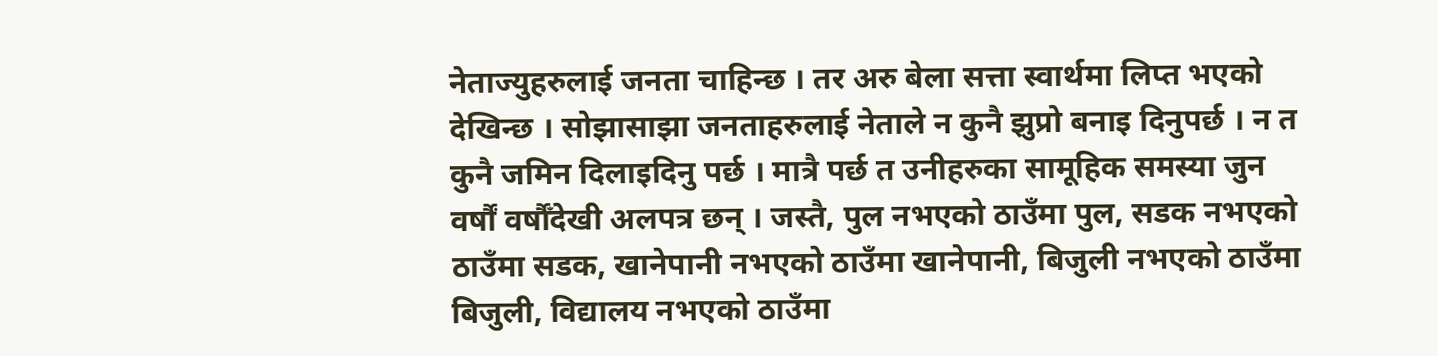नेताज्युहरुलाई जनता चाहिन्छ । तर अरु बेला सत्ता स्वार्थमा लिप्त भएको देखिन्छ । सोझासाझा जनताहरुलाई नेताले न कुनै झुप्रो बनाइ दिनुपर्छ । न त कुनै जमिन दिलाइदिनु पर्छ । मात्रै पर्छ त उनीहरुका सामूहिक समस्या जुन वर्षौं वर्षौँदेखी अलपत्र छन् । जस्तै, पुल नभएको ठाउँमा पुल, सडक नभएको ठाउँमा सडक, खानेपानी नभएको ठाउँमा खानेपानी, बिजुली नभएको ठाउँमा बिजुली, विद्यालय नभएको ठाउँमा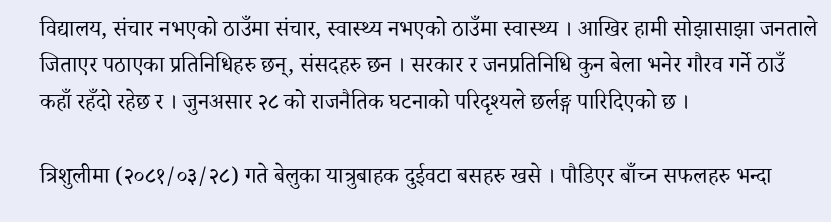विद्यालय, संचार नभएको ठाउँमा संचार, स्वास्थ्य नभएको ठाउँमा स्वास्थ्य । आखिर हामी सोझासाझा जनताले जिताएर पठाएका प्रतिनिधिहरु छन्, संसदहरु छन । सरकार र जनप्रतिनिधि कुन बेला भनेर गौरव गर्ने ठाउँ कहाँ रहँदो रहेछ र । जुनअसार २८ को राजनैतिक घटनाको परिदृश्यले छर्लङ्ग पारिदिएको छ ।

त्रिशुलीमा (२०८१/०३/२८) गते बेलुका यात्रुबाहक दुईवटा बसहरु खसे । पौडिएर बाँच्न सफलहरु भन्दा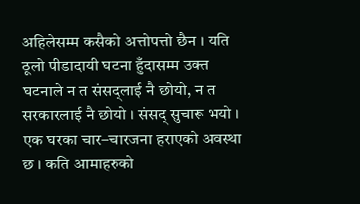अहिलेसम्म कसैको अत्तोपत्तो छैन । यति ठूलो पीडादायी घटना हुँदासम्म उक्त घटनाले न त संसद्लाई नै छोयो, न त सरकारलाई नै छोयो । संसद् सुचारू भयो । एक घरका चार–चारजना हराएको अवस्था छ । कति आमाहरुको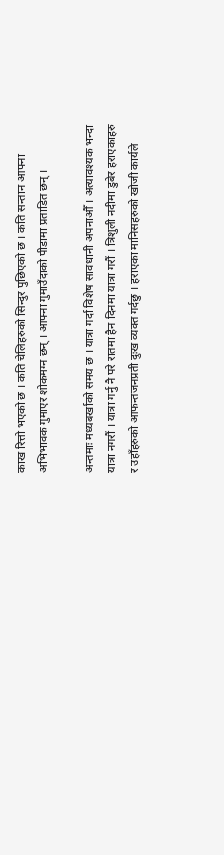काख रित्तो भएको छ । कति चेलिहरुको सिन्दुर पुछिएको छ । कति सन्तान आफ्ना अभिभावक गुमाएर शोकमग्न छन् । आफ्ना गुमाउँदाको पीडामा प्रताडित छन् ।

अन्तमाः मध्यबर्खाको समय छ । यात्रा गर्दा विशेष सावधानी अपनाऔँ । अत्यावश्यक भन्दा यात्रा नगरौं । यात्रा गर्नु नै परे रातमा हैन दिनमा यात्रा गरौं । त्रिशुली नदीमा डुबेर हराएकाहरु र उहाँहरुको आफन्तजनप्रती दुःख व्यक्त गर्दछु । हराएका मानिसहरुको खोजी कार्यले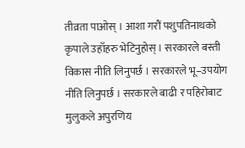तीव्रता पाओस् । आशा गरौं पशुपतिनाथको कृपाले उहाँहरु भेटिनुहोस् । सरकारले बस्ती विकास नीति लिनुपर्छ । सरकारले भू–उपयोग नीति लिनुपर्छ । सरकारले बाढी र पहिरोबाट मुलुकले अपुरणिय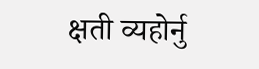क्षती व्यहोर्नु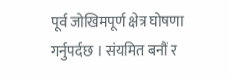पूर्व जोखिमपूर्ण क्षेत्र घोषणा गर्नुपर्दछ । संयमित बनौं र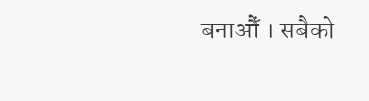बनाऔँ । सबैको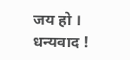जय हो । धन्यवाद !